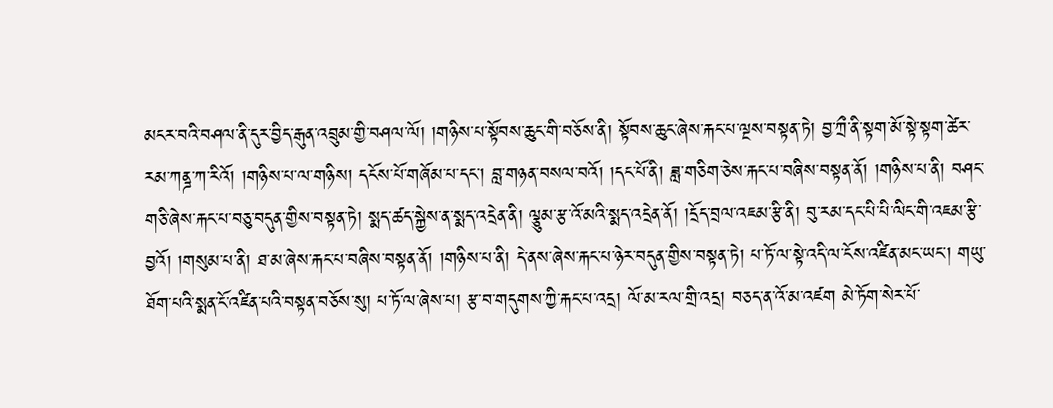མངར་བའི་བཤལ་ནི་དུར་བྱིད་རྒུན་འབྲུམ་གྱི་བཤལ་ལོ། །གཉིས་པ་སྟོབས་ཆུང་གི་བཅོས་ནི། སྟོབས་ཆུང་ཞེས་རྐང་པ་ལྔས་བསྟན་ཏེ། བྱ་ཀྲྀ་ནི་སྟག་མོ་སྟེ་སྟག་ཚེར་རམ་ཀནྜ་ཀ་རིའོ། །གཉིས་པ་ལ་གཉིས། དངོས་པོ་གཞོམ་པ་དང་། བླ་གཉན་བསལ་བའོ། །དང་པོ་ནི། ཟླ་གཅིག་ཅེས་རྐང་པ་བཞིས་བསྟན་ནོ། །གཉིས་པ་ནི། བཤང་གཅི་ཞེས་རྐང་པ་བཅུ་བདུན་གྱིས་བསྟན་ཏེ། སྨད་ཚད་སྐྱེས་ན་སྨད་འདྲེན་ནི། ལྕུམ་རྩ་འོ་མའི་སྨད་འདྲེན་ནོ། །དྲོད་བྲལ་འཇམ་རྩི་ནི། བུ་རམ་དང་པི་པི་ལིང་གི་འཇམ་རྩི་བྱའོ། །གསུམ་པ་ནི། ཐ་མ་ཞེས་རྐང་པ་བཞིས་བསྟན་ནོ། །གཉིས་པ་ནི། དེ་ནས་ཞེས་རྐང་པ་ཉེར་བདུན་གྱིས་བསྟན་ཏེ། པ་ཏོ་ལ་སྟེ་འདི་ལ་ངོས་འཛིན་མང་ཡང་། གཡུ་ཐོག་པའི་སྨན་ངོ་འཛིན་པའི་བསྟན་བཅོས་སུ། པ་ཏོ་ལ་ཞེས་པ། རྩ་བ་གདུགས་ཀྱི་རྐང་པ་འདྲ། ལོ་མ་རལ་གྲི་འདྲ། བཅད་ན་འོ་མ་འཛག མེ་ཏོག་སེར་པོ་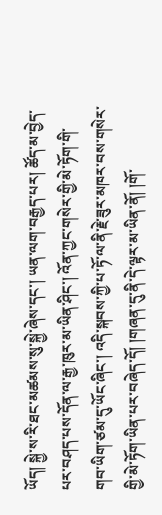ཡོད། སྐྱེ་ས་རི་ཐང་མཚམས་སུ་སྐྱེ་ཞེས་དང་། ཡན་ལག་བརྒྱད་པར། ཚོད་མ་བྱེད་པར་བཤད་པས་དོན་ལ་རྒྱ་ཁུར་མ་ཡིན་ཤིང་། འོན་ཀྱང་གསེར་གྱི་མེ་ཏོག་གི་གབ་ཡིག་ཙམ་དུ་ཡོང་ཞིང་། འདི་སྐབས་ཀྱི་པ་ཏོ་ལ་ནི་རྗེ་ཟུར་མཁར་བས་གསེར་གྱི་མེ་ཏོག་ཡིན་པར་བཞེད་དོ། །གཞན་དུ་ནི་དེ་ལྟར་མ་ཡིན་ནོ། །གོ་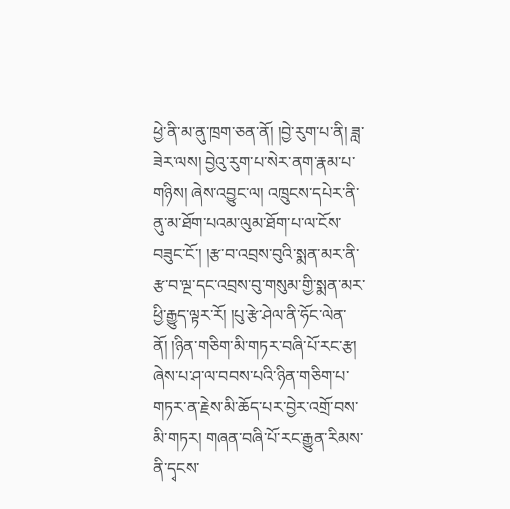ཕྱེ་ནི་མ་ནུ་ཁྲག་ཅན་ནོ། །བྱེ་རུག་པ་ནི། ཟླ་ཟེར་ལས། བྱེའུ་རུག་པ་སེར་ནག་རྣམ་པ་གཉིས། ཞེས་འབྱུང་ལ། འཁྲུངས་དཔེར་ནི་ནུ་མ་ཐོག་པའམ་ལུམ་ཐོག་པ་ལ་ངོས་བཟུང་ངོ་། །རྩ་བ་འབྲས་བུའི་སྨན་མར་ནི་རྩ་བ་ལྔ་དང་འབྲས་བུ་གསུམ་གྱི་སྨན་མར་ཕྱི་རྒྱུད་ལྟར་རོ། །པུ་རྩེ་ཤེལ་ནི་ཧོང་ལེན་ནོ། །ཉིན་གཅིག་མི་གཏར་བཞི་པོ་རང་རྩ། ཞེས་པ་ཤ་ལ་བབས་པའི་ཉིན་གཅིག་པ་གཏར་ན་རྗེས་མི་ཆོད་པར་བྱེར་འགྲོ་བས་མི་གཏར། གཞན་བཞི་པོ་རང་རྒྱུན་རིམས་ནི་དྭངས་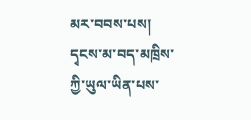མར་བབས་པས། དྭངས་མ་བད་མཁྲིས་ཀྱི་ཡུལ་ཡིན་པས་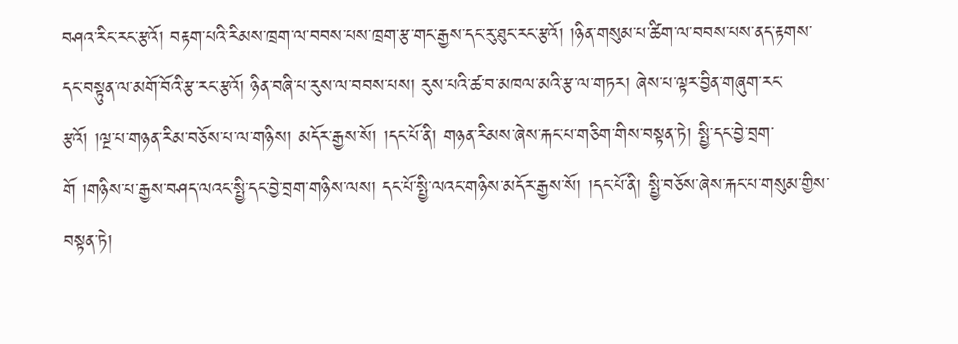བཤའ་རིང་རང་རྩའོ། བརྟག་པའི་རིམས་ཁྲག་ལ་བབས་པས་ཁྲག་རྩ་གང་རྒྱས་དང་རུ་ཐུང་རང་རྩའོ། །ཉིན་གསུམ་པ་ཚིག་ལ་བབས་པས་ནད་རྟགས་དང་བསྟུན་ལ་མགོ་བོའི་རྩ་རང་རྩའོ། ཉིན་བཞི་པ་རུས་ལ་བབས་པས། རུས་པའི་ཚ་བ་མཁལ་མའི་རྩ་ལ་གཏར། ཞེས་པ་ལྟར་བྱིན་གཞུག་རང་རྩའོ། །ལྔ་པ་གཉན་རིམ་བཅོས་པ་ལ་གཉིས། མདོར་རྒྱས་སོ། །དང་པོ་ནི། གཉན་རིམས་ཞེས་རྐང་པ་གཅིག་གིས་བསྟན་ཏེ། སྤྱི་དང་བྱེ་བྲག་གོ །གཉིས་པ་རྒྱས་བཤད་ལའང་སྤྱི་དང་བྱེ་བྲག་གཉིས་ལས། དང་པོ་སྤྱི་ལའང་གཉིས་མདོར་རྒྱས་སོ། །དང་པོ་ནི། སྤྱི་བཅོས་ཞེས་རྐང་པ་གསུམ་གྱིས་བསྟན་ཏེ།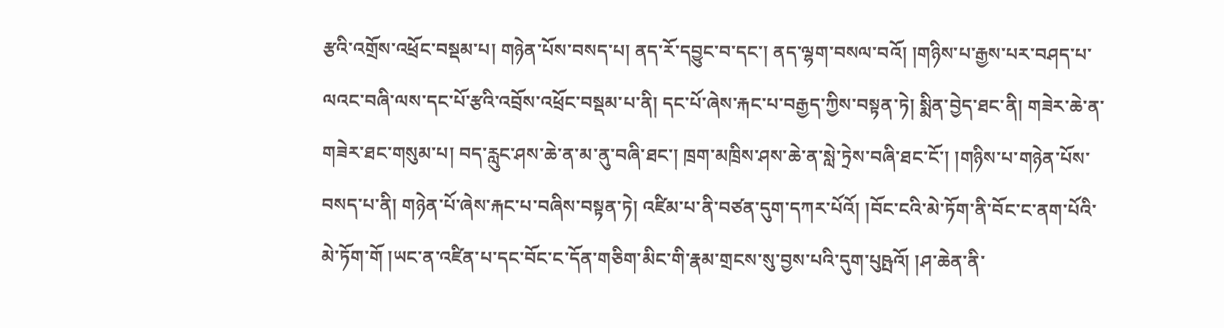རྩའི་འགྲོས་འཕྲོང་བསྡམ་པ། གཉེན་པོས་བསད་པ། ནད་རོ་དབྱུང་བ་དང་། ནད་ལྷག་བསལ་བའོ། །གཉིས་པ་རྒྱས་པར་བཤད་པ་ལའང་བཞི་ལས་དང་པོ་རྩའི་འབྲོས་འཕྲོང་བསྡམ་པ་ནི། དང་པོ་ཞེས་རྐང་པ་བརྒྱད་ཀྱིས་བསྟན་ཏེ། སྨིན་བྱེད་ཐང་ནི། གཟེར་ཆེ་ན་གཟེར་ཐང་གསུམ་པ། བད་རླུང་ཤས་ཆེ་ན་མ་ནུ་བཞི་ཐང་། ཁྲག་མཁྲིས་ཤས་ཆེ་ན་སླེ་ཏྲེས་བཞི་ཐང་ངོ་། །གཉིས་པ་གཉེན་པོས་བསད་པ་ནི། གཉེན་པོ་ཞེས་རྐང་པ་བཞིས་བསྟན་ཏེ། འཛིམ་པ་ནི་བཙན་དུག་དཀར་པོའོ། །བོང་ངའི་མེ་ཏོག་ནི་བོང་ང་ནག་པོའི་མེ་ཏོག་གོ །ཡང་ན་འཛིན་པ་དང་བོང་ང་དོན་གཅིག་མིང་གི་རྣམ་གྲངས་སུ་བྱས་པའི་དུག་པུཥྤའོ། །ཤ་ཆེན་ནི་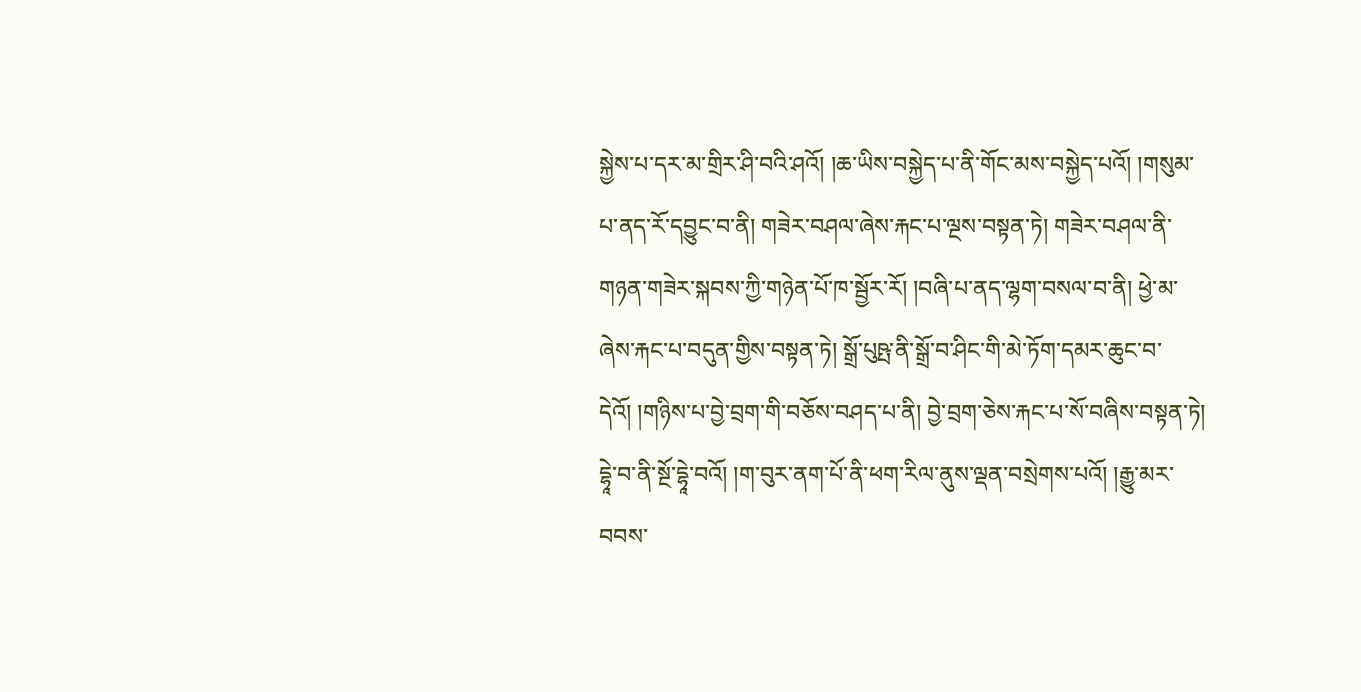སྐྱེས་པ་དར་མ་གྲིར་ཤི་བའི་ཤའོ། །ཆ་ཡིས་བསྐྱེད་པ་ནི་གོང་མས་བསྐྱེད་པའོ། །གསུམ་པ་ནད་རོ་དབྱུང་བ་ནི། གཟེར་བཤལ་ཞེས་རྐང་པ་ལྔས་བསྟན་ཏེ། གཟེར་བཤལ་ནི་གཉན་གཟེར་སྐབས་ཀྱི་གཉེན་པོ་ཁ་སྦྱོར་རོ། །བཞི་པ་ནད་ལྷག་བསལ་བ་ནི། ཕྱེ་མ་ཞེས་རྐང་པ་བདུན་གྱིས་བསྟན་ཏེ། སྒྲོ་པུཥྤ་ནི་སྒྲོ་བ་ཤིང་གི་མེ་ཏོག་དམར་ཆུང་བ་དེའོ། །གཉིས་པ་བྱེ་བྲག་གི་བཅོས་བཤད་པ་ནི། བྱེ་བྲག་ཅེས་རྐང་པ་སོ་བཞིས་བསྟན་ཏེ། དྷཱེ་བ་ནི་སྔོ་དྷཱེ་བའོ། །ག་བུར་ནག་པོ་ནི་ཕག་རིལ་ནུས་ལྡན་བསྲེགས་པའོ། །རྒྱུ་མར་བབས་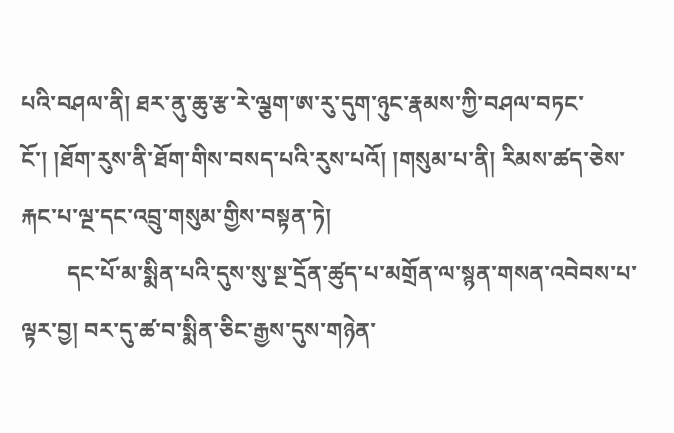པའི་བཤལ་ནི། ཐར་ནུ་ཆུ་རྩ་རེ་ལྕག་ཨ་རུ་དུག་ཉུང་རྣམས་ཀྱི་བཤལ་བཏང་ངོ་། །ཐོག་རུས་ནི་ཐོག་གིས་བསད་པའི་རུས་པའོ། །གསུམ་པ་ནི། རིམས་ཚད་ཅེས་རྐང་པ་ལྔ་དང་འབྲུ་གསུམ་གྱིས་བསྟན་ཏེ།
        དང་པོ་མ་སྨིན་པའི་དུས་སུ་སྔ་དྲོན་ཚུད་པ་མགྲོན་ལ་སྙན་གསན་འབེབས་པ་ལྟར་བྱ། བར་དུ་ཚ་བ་སྨིན་ཅིང་རྒྱས་དུས་གཉེན་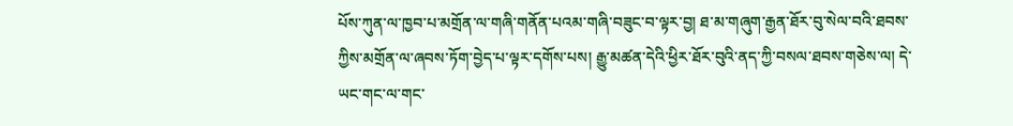པོས་ཀུན་ལ་ཁྱབ་པ་མགྲོན་ལ་གཞི་གནོན་པའམ་གཞི་བཟུང་བ་ལྟར་བྱ། ཐ་མ་གཞུག་རྒྱན་ཐོར་བུ་སེལ་བའི་ཐབས་ཀྱིས་མགྲོན་ལ་ཞབས་ཏོག་བྱེད་པ་ལྟར་དགོས་པས། རྒྱུ་མཚན་དེའི་ཕྱིར་ཐོར་བུའི་ནད་ཀྱི་བསལ་ཐབས་གཅེས་ལ། དེ་ཡང་གང་ལ་གང་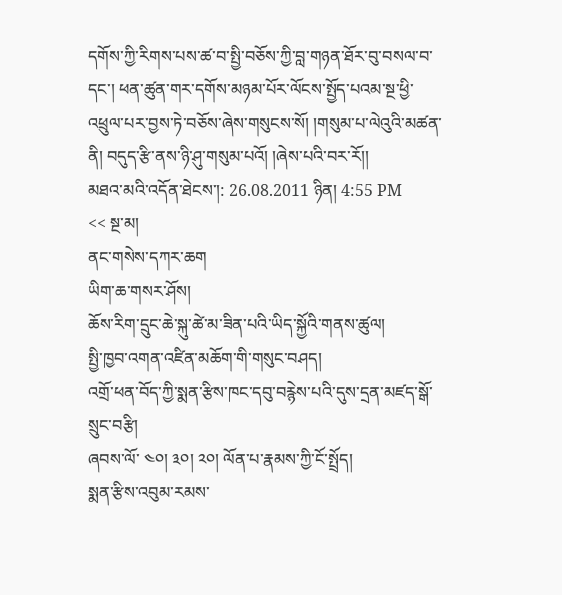དགོས་ཀྱི་རིགས་པས་ཚ་བ་སྤྱི་བཅོས་ཀྱི་བླ་གཉན་ཐོར་བུ་བསལ་བ་དང་། ཕན་ཚུན་གར་དགོས་མཉམ་པོར་ལོངས་སྤྱོད་པའམ་སྔ་ཕྱི་འཕྲུལ་པར་བྱས་ཏེ་བཅོས་ཞེས་གསུངས་སོ། །གསུམ་པ་ལེའུའི་མཚན་ནི། བདུད་རྩི་ནས་ཉི་ཤུ་གསུམ་པའོ། །ཞེས་པའི་བར་རོ།།
མཐའ་མའི་འདོན་ཐེངས་།: 26.08.2011 ཉིན། 4:55 PM
<< སྔ་མ།
ནང་གསེས་དཀར་ཆག
ཡིག་ཆ་གསར་ཤོས།
ཆོས་རིག་དྲུང་ཆེ་སྐུ་ཚེ་མ་ཟིན་པའི་ཡིད་སྐྱོའི་གནས་ཚུལ།
སྤྱི་ཁྱབ་འགན་འཛིན་མཆོག་གི་གསུང་བཤད།
འགྲོ་ཕན་བོད་ཀྱི་སྨན་རྩིས་ཁང་དབུ་བརྙེས་པའི་དུས་དྲན་མཛད་སྒོ་སྲུང་བརྩི།
ཞབས་ལོ་ ༤༠། ༣༠། ༢༠། ལོན་པ་རྣམས་ཀྱི་ངོ་སྤྲོད།
སྨན་རྩིས་འབུམ་རམས་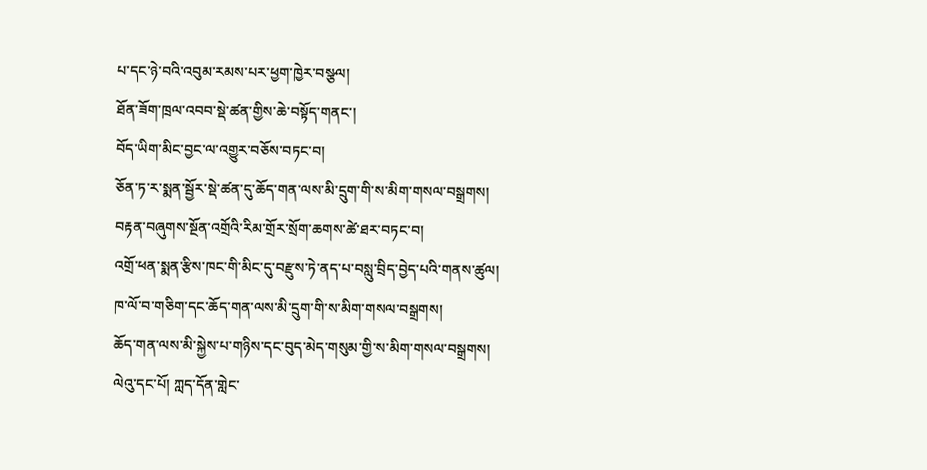པ་དང་ཉེ་བའི་འབུམ་རམས་པར་ཕྱག་ཁྱེར་བསྩལ།
ཐོན་ཟོག་ཁྲལ་འབབ་སྡེ་ཚན་གྱིས་ཆེ་བསྟོད་གནང་།
བོད་ཡིག་མིང་བྱང་ལ་འགྱུར་བཅོས་བཏང་བ།
ཅོན་ཏ་ར་སྨན་སྦྱོར་སྡེ་ཚན་དུ་ཆོད་གན་ལས་མི་དྲུག་གི་ས་མིག་གསལ་བསྒྲགས།
བརྟན་བཞུགས་སྔོན་འགྲོའི་རིམ་གྲོར་སྲོག་ཆགས་ཚེ་ཐར་བཏང་བ།
འགྲོ་ཕན་སྨན་རྩིས་ཁང་གི་མིང་དུ་བརྫུས་ཏེ་ནད་པ་བསླུ་བྲིད་བྱེད་པའི་གནས་ཚུལ།
ཁ་ལོ་བ་གཅིག་དང་ཆོད་གན་ལས་མི་དྲུག་གི་ས་མིག་གསལ་བསྒྲགས།
ཆོད་གན་ལས་མི་སྐྱེས་པ་གཉིས་དང་བུད་མེད་གསུམ་གྱི་ས་མིག་གསལ་བསྒྲགས།
ལེའུ་དང་པོ། ཀླད་དོན་གླེང་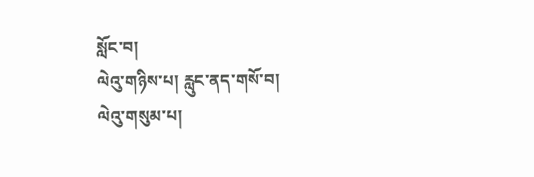སློང་བ།
ལེའུ་གཉིས་པ། རླུང་ནད་གསོ་བ།
ལེའུ་གསུམ་པ།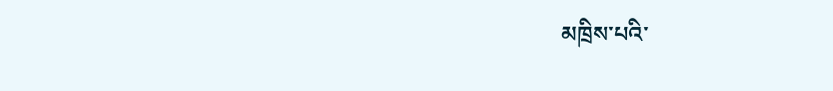མཁྲིས་པའི་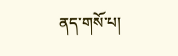ནད་གསོ་པ།